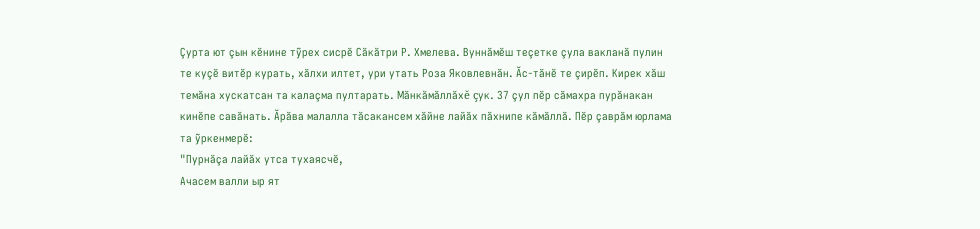Çурта ют çын кĕнине тỹрех сисрĕ Сăкăтри Р. Хмелева. Вуннăмĕш теçетке çула вакланă пулин те куçĕ витĕр курать, хăлхи илтет, ури утать Роза Яковлевнăн. Ăс-тăнĕ те çирĕп. Кирек хăш темăна хускатсан та калаçма пултарать. Мăнкăмăллăхĕ çук. 37 çул пĕр сăмахра пурăнакан кинĕпе савăнать. Ăрăва малалла тăсакансем хăйне лайăх пăхнипе кăмăллă. Пĕр çаврăм юрлама та ỹркенмерĕ:
"Пурнăçа лайăх утса тухаясчĕ,
Ачасем валли ыр ят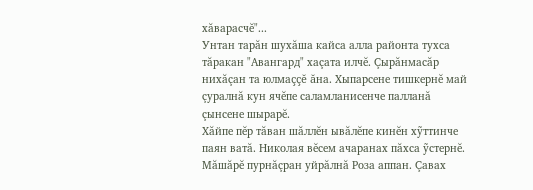хăварасчĕ"...
Унтан тарăн шухăша кайса алла районта тухса тăракан "Авангард" хаçата илчĕ. Çырăнмасăр нихăçан та юлмаççĕ ăна. Хыпарсене тишкернĕ май çуралнă кун ячĕпе саламланисенче палланă çынсене шырарĕ.
Хăйпе пĕр тăван шăллĕн ывăлĕпе кинĕн хỹттинче паян ватă. Николая вĕсем ачаранах пăхса ỹстернĕ. Мăшăрĕ пурнăçран уйрăлнă Роза аппан. Çавах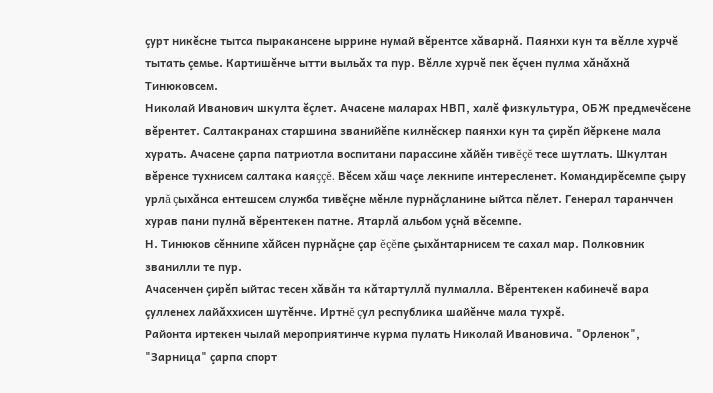çурт никĕсне тытса пыракансене ыррине нумай вĕрентсе хăварнă. Паянхи кун та вĕлле хурчĕ тытать çемье. Картишĕнче ытти выльăх та пур. Вĕлле хурчĕ пек ĕçчен пулма хăнăхнă Тинюковсем.
Николай Иванович шкулта ĕçлет. Ачасене маларах НВП, халĕ физкультура, ОБЖ предмечĕсене вĕрентет. Салтакранах старшина званийĕпе килнĕскер паянхи кун та çирĕп йĕркене мала хурать. Ачасене çарпа патриотла воспитани парассине хăйĕн тивĕçĕ тесе шутлать. Шкултан вĕренсе тухнисем салтака каяççĕ. Вĕсем хăш чаçе лекнипе интересленет. Командирĕсемпе çыру урлă çыхăнса ентешсем служба тивĕçне мĕнле пурнăçланине ыйтса пĕлет. Генерал таранччен хурав пани пулнă вĕрентекен патне. Ятарлă альбом уçнă вĕсемпе.
Н. Тинюков сĕннипе хăйсен пурнăçне çар ĕçĕпе çыхăнтарнисем те сахал мар. Полковник званилли те пур.
Ачасенчен çирĕп ыйтас тесен хăвăн та кăтартуллă пулмалла. Вĕрентекен кабинечĕ вара çулленех лайăххисен шутĕнче. Иртнĕ çул республика шайĕнче мала тухрĕ.
Районта иртекен чылай мероприятинче курма пулать Николай Ивановича. "Орленок", "Зарница" çарпа спорт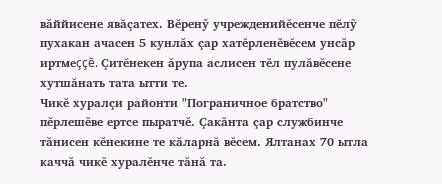вăййисене явăçатех. Вĕренỹ учрежденийĕсенче пĕлỹ пухакан ачасен 5 кунлăх çар хатĕрленĕвĕсем унсăр иртмеççĕ. Çитĕнекен ăрупа аслисен тĕл пулăвĕсене хутшăнать тата ытти те.
Чикĕ хуралçи районти "Пограничное братство" пĕрлешĕве ертсе пыратчĕ. Çакăнта çар службинче тăнисен кĕнекине те кăларнă вĕсем. Ялтанах 70 ытла каччă чикĕ хуралĕнче тăнă та.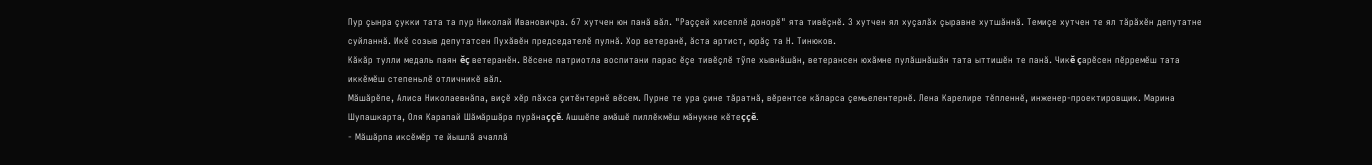Пур çынра çукки тата та пур Николай Ивановичра. 67 хутчен юн панă вăл. "Раççей хисеплĕ донорĕ" ята тивĕçнĕ. 3 хутчен ял хуçалăх çыравне хутшăннă. Темиçе хутчен те ял тăрăхĕн депутатне суйланнă. Икĕ созыв депутатсен Пухăвĕн председателĕ пулнă. Хор ветеранĕ, ăста артист, юрăç та Н. Тинюков.
Кăкăр тулли медаль паян ĕç ветеранĕн. Вĕсене патриотла воспитани парас ĕçе тивĕçлĕ тỹпе хывнăшăн, ветерансен юхăмне пулăшнăшăн тата ыттишĕн те панă. Чикĕ çарĕсен пĕрремĕш тата иккĕмĕш степеньлĕ отличникĕ вăл.
Мăшăрĕпе, Алиса Николаевнăпа, виçĕ хĕр пăхса çитĕнтернĕ вĕсем. Пурне те ура çине тăратнă, вĕрентсе кăларса çемьелентернĕ. Лена Карелире тĕпленнĕ, инженер-проектировщик. Марина Шупашкарта, Оля Карапай Шăмăршăра пурăнаççĕ. Ашшĕпе амăшĕ пиллĕкмĕш мăнукне кĕтеççĕ.
- Мăшăрпа иксĕмĕр те йышлă ачаллă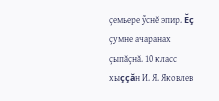çемьере ỹснĕ эпир. Ĕç çумне ачаранах çыпăçнă. 10 класс хыççăн И. Я. Яковлев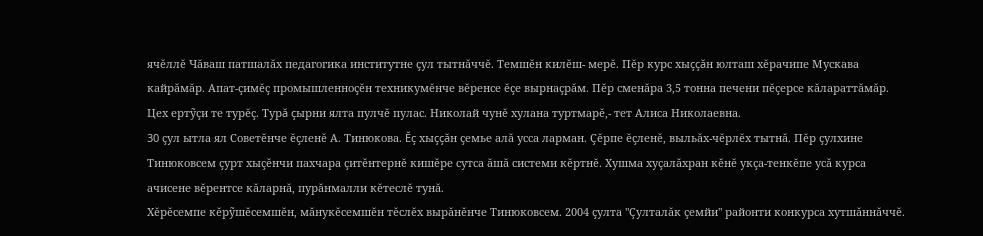ячĕллĕ Чăваш патшалăх педагогика институтне çул тытнăччĕ. Темшĕн килĕш- мерĕ. Пĕр курс хыççăн юлташ хĕрачипе Мускава кайрăмăр. Апат-çимĕç промышленноçĕн техникумĕнче вĕренсе ĕçе вырнаçрăм. Пĕр сменăра 3,5 тонна печени пĕçерсе кăлараттăмăр. Цех ертỹçи те турĕç. Турă çырни ялта пулчĕ пулас. Николай чунĕ хулана туртмарĕ,- тет Алиса Николаевна.
30 çул ытла ял Советĕнче ĕçленĕ А. Тинюкова. Ĕç хыççăн çемье алă усса ларман. Çĕрпе ĕçленĕ, выльăх-чĕрлĕх тытнă. Пĕр çулхине Тинюковсем çурт хыçĕнчи пахчара çитĕнтернĕ кишĕре сутса ăшă системи кĕртнĕ. Хушма хуçалăхран кĕнĕ укçа-тенкĕпе усă курса ачисене вĕрентсе кăларнă, пурăнмалли кĕтеслĕ тунă.
Хĕрĕсемпе кĕрỹшĕсемшĕн, мăнукĕсемшĕн тĕслĕх вырăнĕнче Тинюковсем. 2004 çулта "Çулталăк çемйи" районти конкурса хутшăннăччĕ.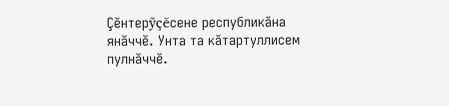Çĕнтерỹçĕсене республикăна янăччĕ. Унта та кăтартуллисем пулнăччĕ.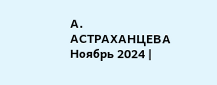А. АСТРАХАНЦЕВА
Ноябрь 2024 |